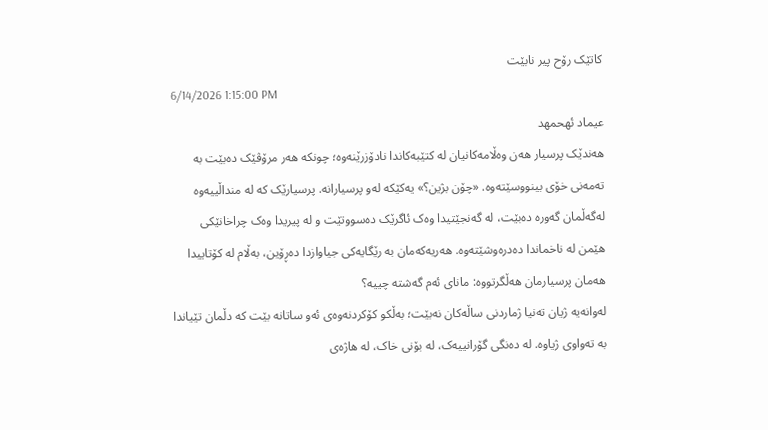کاتێک رۆح پیر نابێت
6/14/2026 1:15:00 PM
عیماد ئهحمهد
هەندێک پرسیار هەن وەڵامەکانیان لە کتێبەکاندا نادۆزرێنەوە؛ چونکە هەر مرۆڤێک دەبێت بە تەمەنی خۆی بینووسێتەوە. «چۆن بژین؟» یەکێکە لەو پرسیارانە. پرسیارێک کە لە منداڵییەوە لەگەڵمان گەورە دەبێت، لە گەنجێتیدا وەک ئاگرێک دەسووتێت و لە پیریدا وەک چراخانێکی هێمن لە ناخماندا دەدرەوشێتەوە. هەریەکەمان بە رێگایەکی جیاوازدا دەڕۆین، بەڵام لە کۆتاییدا هەمان پرسیارمان هەڵگرتووە: مانای ئەم گەشتە چییە؟
لەوانەیە ژیان تەنیا ژماردنی ساڵەکان نەبێت؛ بەڵکو کۆکردنەوەی ئەو ساتانە بێت کە دڵمان تێیاندا بە تەواوی ژیاوە. لە دەنگی گۆرانییەک، لە بۆنی خاک، لە هاژەی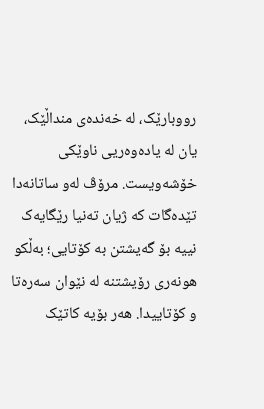رووبارێک، لە خەندەی منداڵێک، یان لە یادەوەریی ناوێکی خۆشەویست. مرۆڤ لەو ساتانەدا تێدەگات کە ژیان تەنیا رێگایەک نییە بۆ گەیشتن بە کۆتایی؛ بەڵکو هونەری رۆیشتنە لە نێوان سەرەتا و کۆتاییدا. هەر بۆیە کاتێک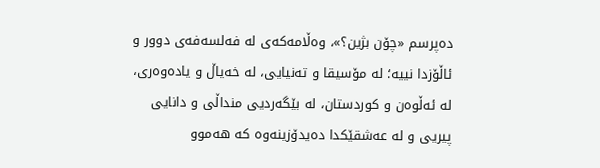دەپرسم «چۆن بژین؟»، وەڵامەکەی لە فەلسەفەی دوور و ئاڵۆزدا نییە؛ لە مۆسیقا و تەنیایی، لە خەیاڵ و یادەوەری، لە ئەڵوەن و کوردستان، لە بێگەردیی منداڵی و دانایی پیریی و لە عەشقێکدا دەیدۆزینەوە کە هەموو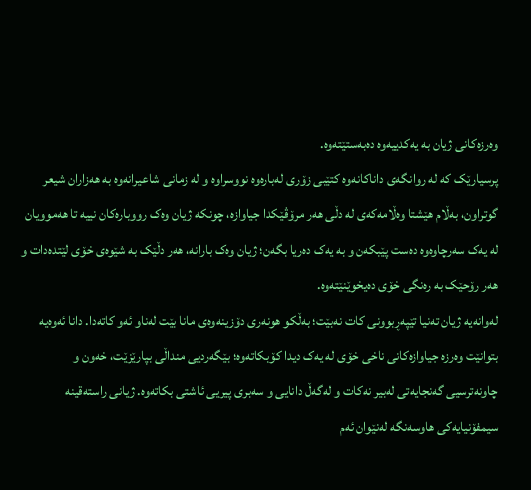وەرزەکانی ژیان بە یەکدییەوە دەبەستێتەوە.
پرسیارێک کە لە روانگەی داناکانەوە کتێبی زۆری لەبارەوە نووسراوە و لە زمانی شاعیرانەوە بە هەزاران شیعر گوتراون، بەڵام هێشتا وەڵامەکەی لە دڵی هەر مرۆڤێکدا جیاوازە، چونکە ژیان وەک رووبارەکان نییە تا هەموویان لە یەک سەرچاوەوە دەست پێبکەن و بە یەک دەریا بگەن؛ ژیان وەک بارانە، هەر دڵێک بە شێوەی خۆی لێتدەدات و هەر رۆحێک بە رەنگی خۆی دەیخوێنێتەوە.
لەوانەیە ژیان تەنیا تێپەڕبوونی کات نەبێت؛ بەڵکو هونەری دۆزینەوەی مانا بێت لەناو ئەو کاتەدا. دانا ئەوەیە بتوانێت وەرزە جیاوازەکانی ناخی خۆی لە یەک دیدا کۆبکاتەوە؛ بێگەردیی منداڵی بپارێزێت، خەون و چاونەترسیی گەنجایەتی لەبیر نەکات و لەگەڵ دانایی و سەبری پیریی ئاشتی بکاتەوە. ژیانی راستەقینە سیمفۆنیایەکی هاوسەنگە لەنێوان ئەم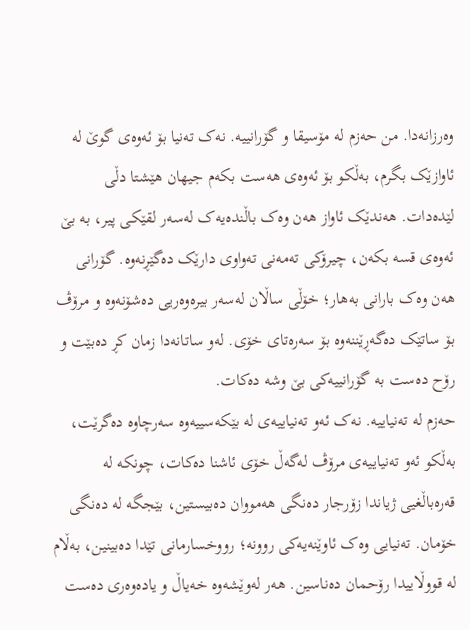وەرزانەدا. من حەزم لە مۆسیقا و گۆرانییە. نەک تەنیا بۆ ئەوەی گوێ لە ئاوازێک بگرم، بەڵکو بۆ ئەوەی هەست بکەم جیهان هێشتا دڵی لێدەدات. هەندێک ئاواز هەن وەک باڵندەیەک لەسەر لقێکی پیر، بە بێ ئەوەی قسە بکەن، چیرۆکی تەمەنی تەواوی دارێک دەگێڕنەوە. گۆرانی هەن وەک بارانی بەهار؛ خۆڵی ساڵان لەسەر بیرەوەریی دەشۆنەوە و مرۆڤ بۆ ساتێک دەگەڕێننەوە بۆ سەرەتای خۆی. لەو ساتانەدا زمان کڕ دەبێت و رۆح دەست بە گۆرانییەکی بێ وشە دەکات.
حەزم لە تەنیاییە. نەک ئەو تەنیاییەی لە بێکەسییەوە سەرچاوە دەگرێت، بەڵکو ئەو تەنیاییەی مرۆڤ لەگەڵ خۆی ئاشنا دەکات، چونکە لە قەرەباڵغیی ژیاندا زۆرجار دەنگی هەمووان دەبیستین، بێجگە لە دەنگی خۆمان. تەنیایی وەک ئاوێنەیەکی روونە؛ رووخسارمانی تێدا دەبینین، بەڵام لە قووڵاییدا رۆحمان دەناسین. هەر لەوێشەوە خەیاڵ و یادەوەری دەست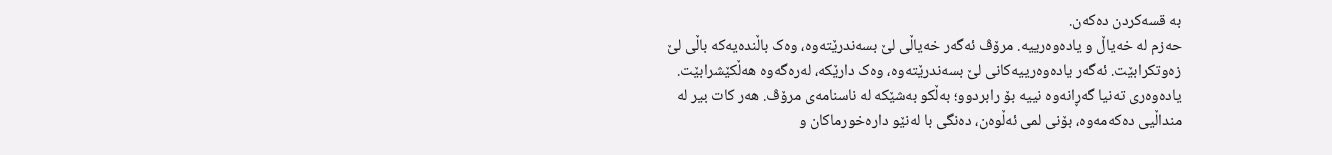بە قسەکردن دەکەن.
حەزم لە خەیاڵ و یادەوەرییە. مرۆڤ ئەگەر خەیاڵی لێ بسەندرێتەوە، وەک باڵندەیەکە باڵی لێ زەوتکرابێت. ئەگەر یادەوەرییەکانی لێ بسەندرێتەوە، وەک دارێکە، لەرەگەوە هەڵکێشرابێت. یادەوەری تەنیا گەڕانەوە نییە بۆ رابردوو؛ بەڵکو بەشێکە لە ناسنامەی مرۆڤ. هەر کات بیر لە منداڵیی دەکەمەوە، بۆنی لمی ئەڵوەن، دەنگی با لەنێو دارەخورماکان و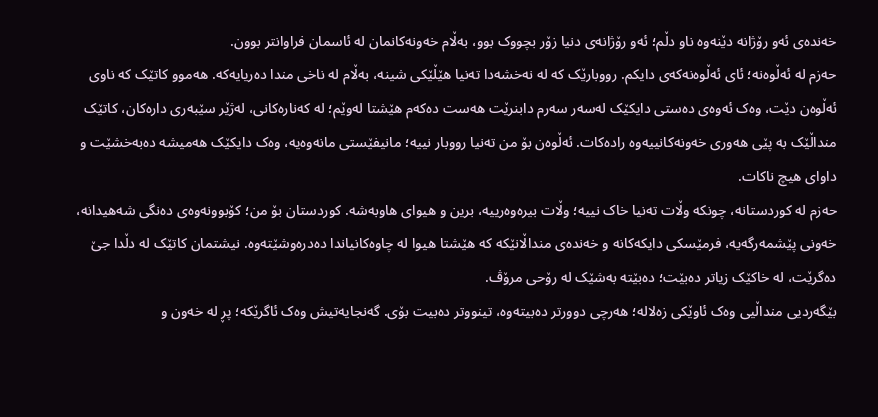خەندەی ئەو رۆژانە دێنەوە ناو دڵم؛ ئەو رۆژانەی دنیا زۆر بچووک بوو، بەڵام خەونەکانمان لە ئاسمان فراوانتر بوون.
حەزم لە ئەڵوەنە؛ ئای ئەڵوەنەکەی دایکم. رووبارێک کە لە نەخشەدا تەنیا هێڵێکی شینە، بەڵام لە ناخی مندا دەریایەکە. هەموو کاتێک کە ناوی ئەڵوەن دێت، وەک ئەوەی دەستی دایکێک لەسەر سەرم دابنرێت هەست دەکەم هێشتا لەوێم؛ لە کەنارەکانی، لەژێر سێبەری دارەکان، کاتێک منداڵێک بە پێی هەوری خەونەکانییەوە رادەکات. ئەڵوەن بۆ من تەنیا رووبار نییە؛ مانیفێستی مانەوەیە، وەک دایکێک هەمیشە دەبەخشێت و داوای هیچ ناکات.
حەزم لە کوردستانە، چونکە وڵات تەنیا خاک نییە؛ وڵات بیرەوەرییە، برین و هیوای هاوبەشە. کوردستان بۆ من؛ کۆبوونەوەی دەنگی شەهیدانە، خەونی پێشمەرگەیە، فرمێسکی دایکەکانە و خەندەی منداڵانێکە کە هێشتا هیوا لە چاوەکانیاندا دەدرەوشێتەوە. نیشتمان کاتێک لە دڵدا جێ دەگرێت، لە خاکێک زیاتر دەبێت؛ دەبێتە بەشێک لە رۆحی مرۆڤ.
بێگەردیی منداڵیی وەک ئاوێکی زەلالە؛ هەرچی دوورتر دەبیتەوە، تینووتر دەبیت بۆی. گەنجایەتیش وەک ئاگرێکە؛ پڕ لە خەون و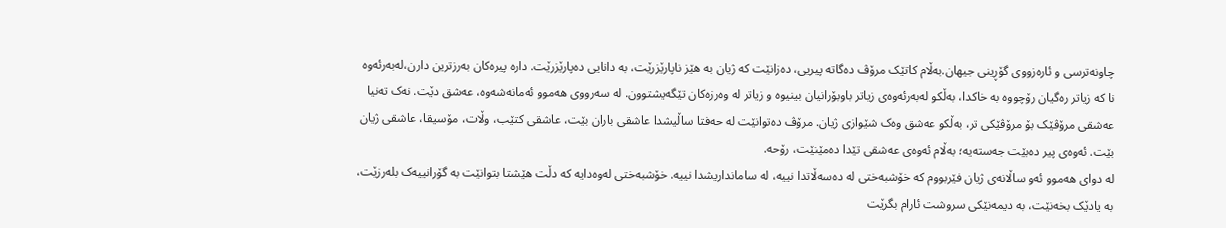چاونەترسی و ئارەزووی گۆڕینی جیهان.بەڵام کاتێک مرۆڤ دەگاتە پیریی، دەزانێت کە ژیان بە هێز ناپارێزرێت، بە دانایی دەپارێزرێت. دارە پیرەکان بەرزترین دارن،لەبەرئەوە نا کە زیاتر رەگیان رۆچووە بە خاکدا، بەڵکو لەبەرئەوەی زیاتر باوبۆرانیان بینیوە و زیاتر لە وەرزەکان تێگەیشتوون. لە سەرووی هەموو ئەمانەشەوە، عەشق دێت. نەک تەنیا عەشقی مرۆڤێک بۆ مرۆڤێکی تر، بەڵکو عەشق وەک شێوازی ژیان. مرۆڤ دەتوانێت لە حەفتا ساڵیشدا عاشقی باران بێت، عاشقی کتێب، وڵات، مۆسیقا، عاشقی ژیان بێت. ئەوەی پیر دەبێت جەستەیە؛ بەڵام ئەوەی عەشقی تێدا دەمێنێت، رۆحە.
لە دوای هەموو ئەو ساڵانەی ژیان فێربووم کە خۆشبەختی لە دەسەڵاتدا نییە، لە سامانداریشدا نییە. خۆشبەختی لەوەدایە کە دڵت هێشتا بتوانێت بە گۆرانییەک بلەرزێت، بە یادێک بخەنێت، بە دیمەنێکی سروشت ئارام بگرێت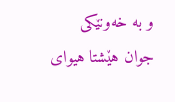و بە خەونێکی جوان هێشتا هیوای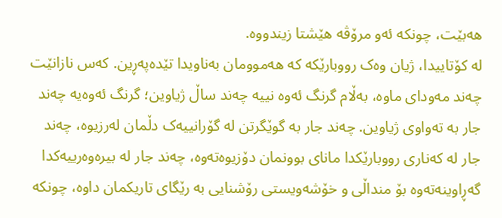هەبێت، چونکە ئەو مرۆڤە هێشتا زیندووە.
لە کۆتاییدا، ژیان وەک رووبارێکە کە هەموومان بەناویدا تێدەپەڕین. کەس نازانێت چەند مەودای ماوە، بەڵام گرنگ ئەوە نییە چەند ساڵ ژیاوین؛ گرنگ ئەوەیە چەند جار بە تەواوی ژیاوین. چەند جار بە گوێگرتن لە گۆرانییەک دڵمان لەرزیوە، چەند جار لە کەناری رووبارێکدا مانای بوونمان دۆزیوەتەوە، چەند جار لە بیرەوەرییەکدا گەڕاوینەتەوە بۆ منداڵی و خۆشەویستی رۆشنایی بە رێگای تاریکمان داوە، چونکە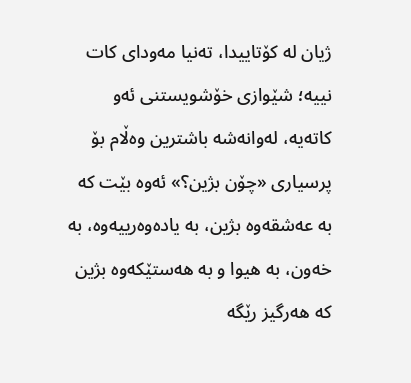ژیان لە کۆتاییدا، تەنیا مەودای کات نییە؛ شێوازی خۆشویستنی ئەو کاتەیە، لەوانەشە باشترین وەڵام بۆ پرسیاری «چۆن بژین؟» ئەوە بێت کە بە عەشقەوە بژین، بە یادەوەرییەوە، بە خەون، بە هیوا و بە هەستێکەوە بژین کە هەرگیز رێگە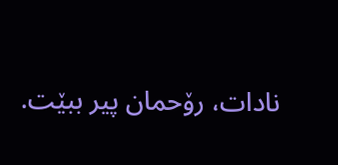نادات، رۆحمان پیر ببێت.